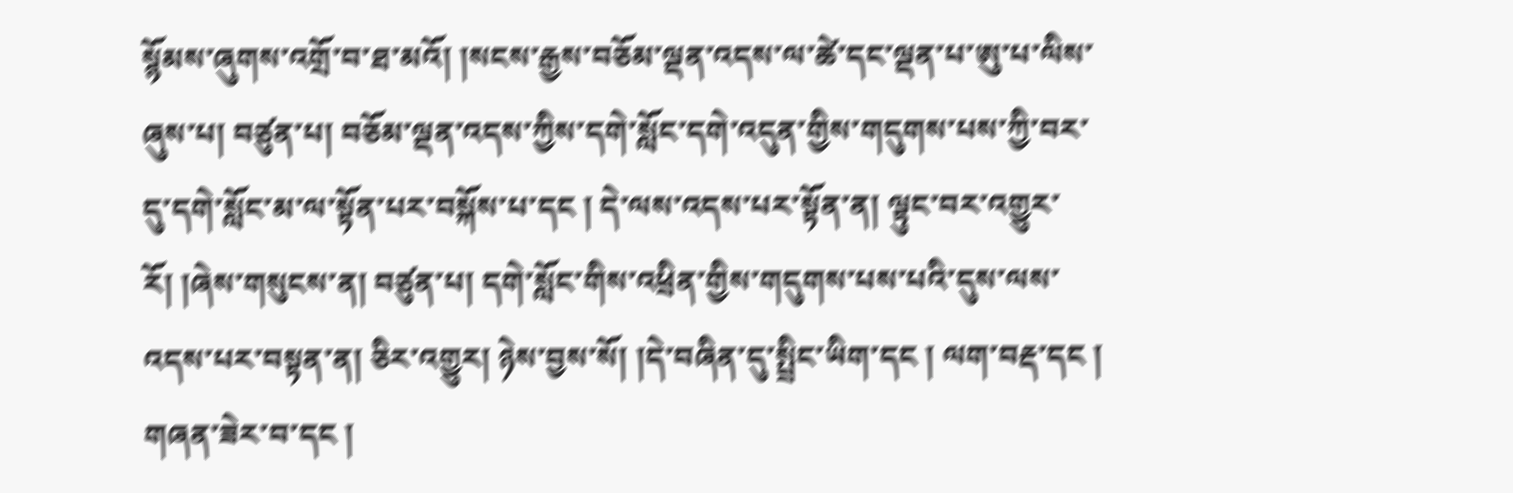སྙོམས་ཞུགས་འགྲོ་བ་ཐ་མའོ། །སངས་རྒྱས་བཅོམ་ལྡན་འདས་ལ་ཚེ་དང་ལྡན་པ་ཨུ་པ་ལིས་ཞུས་པ། བཙུན་པ། བཅོམ་ལྡན་འདས་ཀྱིས་དགེ་སློང་དགེ་འདུན་གྱིས་གདུགས་པས་ཀྱི་བར་དུ་དགེ་སློང་མ་ལ་སྟོན་པར་བསྐོས་པ་དང ། དེ་ལས་འདས་པར་སྟོན་ན། ལྟུང་བར་འགྱུར་རོ། །ཞེས་གསུངས་ན། བཙུན་པ། དགེ་སློང་གིས་འཕྲིན་གྱིས་གདུགས་པས་པའི་དུས་ལས་འདས་པར་བསྟན་ན། ཅིར་འགྱུར། ཉེས་བྱས་སོ། །དེ་བཞིན་དུ་སྤྲིང་ཡིག་དང ། ལག་བརྡ་དང ། གཞན་ཟེར་བ་དང །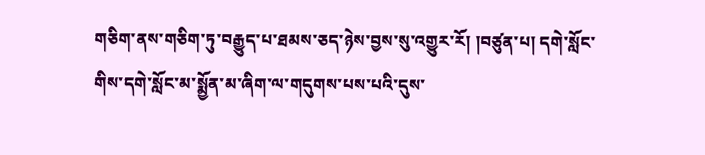གཅིག་ནས་གཅིག་ཏུ་བརྒྱུད་པ་ཐམས་ཅད་ཉེས་བྱས་སུ་འགྱུར་རོ། །བཙུན་པ། དགེ་སློང་གིས་དགེ་སློང་མ་སྨྱོན་མ་ཞིག་ལ་གདུགས་པས་པའི་དུས་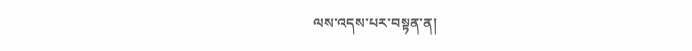ལས་འདས་པར་བསྟན་ན།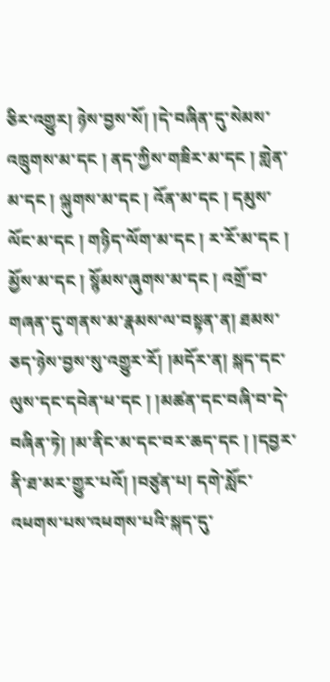ཅིར་འགྱུར། ཉེས་བྱས་སོ། །དེ་བཞིན་དུ་སེམས་འཁྲུགས་མ་དང ། ནད་ཀྱིས་གཟིར་མ་དང ། གླེན་མ་དང ། ལྐུགས་མ་དང ། འོན་མ་དང ། དམུས་ལོང་མ་དང ། གཉིད་ལོག་མ་དང ། ར་རོ་མ་དང ། མྱོས་མ་དང ། སྙོམས་ཞུགས་མ་དང ། འགྲོ་བ་གཞན་དུ་གནས་མ་རྣམས་ལ་བསྟན་ན། ཐམས་ཅད་ཉེས་བྱས་སུ་འགྱུར་རོ། །མདོར་ན། སྐད་དང་ལུས་དང་དབེན་ཕ་དང ། །མཚན་དང་བཞི་བ་དེ་བཞིན་ཏེ། །མ་ནིང་མ་དང་བར་ཆད་དང ། །དབྱར་ནི་ཐ་མར་གྱུར་པའོ། །བཙུན་པ། དགེ་སློང་འཕགས་པས་འཕགས་པའི་སྐད་དུ་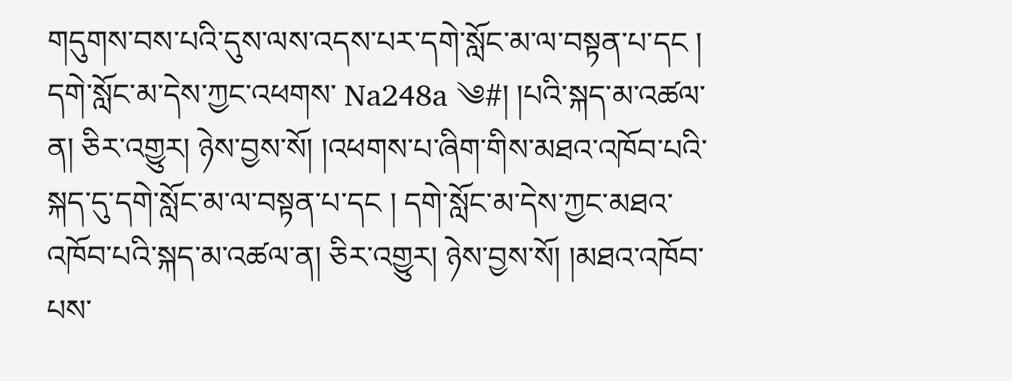གདུགས་བས་པའི་དུས་ལས་འདས་པར་དགེ་སློང་མ་ལ་བསྟན་པ་དང ། དགེ་སློང་མ་དེས་ཀྱང་འཕགས་ Na248a ༄#། །པའི་སྐད་མ་འཚལ་ན། ཅིར་འགྱུར། ཉེས་བྱས་སོ། །འཕགས་པ་ཞིག་གིས་མཐའ་འཁོབ་པའི་སྐད་དུ་དགེ་སློང་མ་ལ་བསྟན་པ་དང ། དགེ་སློང་མ་དེས་ཀྱང་མཐའ་འཁོབ་པའི་སྐད་མ་འཚལ་ན། ཅིར་འགྱུར། ཉེས་བྱས་སོ། །མཐའ་འཁོབ་པས་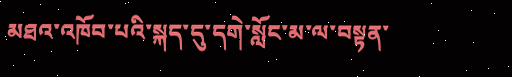མཐའ་འཁོབ་པའི་སྐད་དུ་དགེ་སློང་མ་ལ་བསྟན་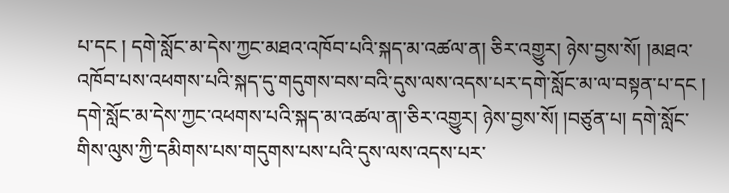པ་དང ། དགེ་སློང་མ་དེས་ཀྱང་མཐའ་འཁོབ་པའི་སྐད་མ་འཚལ་ན། ཅིར་འགྱུར། ཉེས་བྱས་སོ། །མཐའ་འཁོབ་པས་འཕགས་པའི་སྐད་དུ་གདུགས་བས་བའི་དུས་ལས་འདས་པར་དགེ་སློང་མ་ལ་བསྟན་པ་དང ། དགེ་སློང་མ་དེས་ཀྱང་འཕགས་པའི་སྐད་མ་འཚལ་ན།་ཅིར་འགྱུར། ཉེས་བྱས་སོ། །བཙུན་པ། དགེ་སློང་གིས་ལུས་ཀྱི་དམིགས་པས་གདུགས་པས་པའི་དུས་ལས་འདས་པར་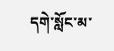དགེ་སློང་མ་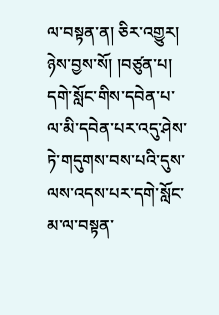ལ་བསྟན་ན། ཅིར་འགྱུར། ཉེས་བྱས་སོ། །བཙུན་པ། དགེ་སློང་གིས་དབེན་པ་ལ་མི་དབེན་པར་འདུ་ཤེས་ཏེ་གདུགས་བས་པའི་དུས་ལས་འདས་པར་དགེ་སློང་མ་ལ་བསྟན་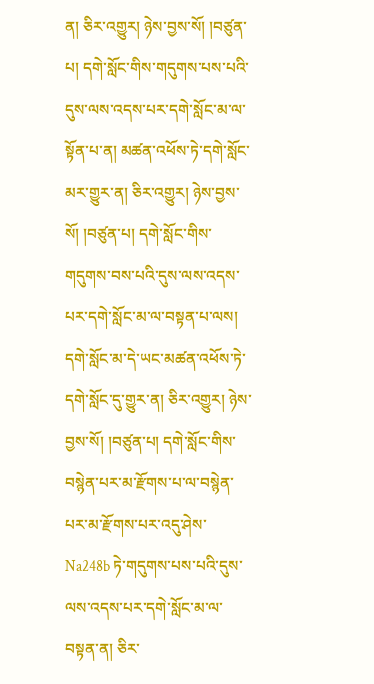ན། ཅིར་འགྱུར། ཉེས་བྱས་སོ། །བཙུན་པ། དགེ་སློང་གིས་གདུགས་པས་པའི་དུས་ལས་འདས་པར་དགེ་སློང་མ་ལ་སྟོན་པ་ན། མཚན་འཕོས་ཏེ་དགེ་སློང་མར་གྱུར་ན། ཅིར་འགྱུར། ཉེས་བྱས་སོ། །བཙུན་པ། དགེ་སློང་གིས་གདུགས་བས་པའི་དུས་ལས་འདས་པར་དགེ་སློང་མ་ལ་བསྟན་པ་ལས། དགེ་སློང་མ་དེ་ཡང་མཚན་འཕོས་ཏེ་དགེ་སློང་དུ་གྱུར་ན། ཅིར་འགྱུར། ཉེས་བྱས་སོ། །བཙུན་པ། དགེ་སློང་གིས་བསྙེན་པར་མ་རྫོགས་པ་ལ་བསྙེན་པར་མ་རྫོགས་པར་འདུ་ཤེས་ Na248b ཏེ་གདུགས་པས་པའི་དུས་ལས་འདས་པར་དགེ་སློང་མ་ལ་བསྟན་ན། ཅིར་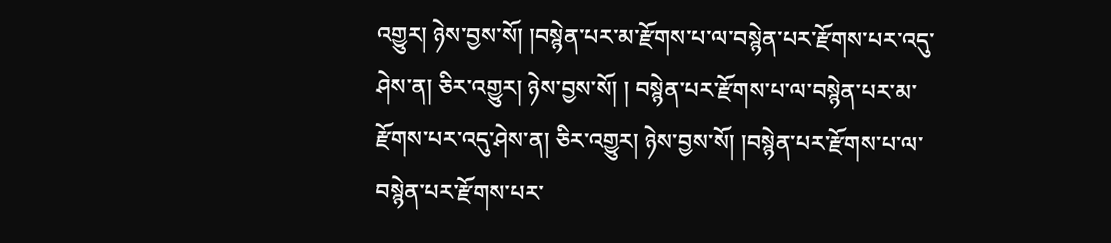འགྱུར། ཉེས་བྱས་སོ། །བསྙེན་པར་མ་རྫོགས་པ་ལ་བསྙེན་པར་རྫོགས་པར་འདུ་ཤེས་ན། ཅིར་འགྱུར། ཉེས་བྱས་སོ། ། བསྙེན་པར་རྫོགས་པ་ལ་བསྙེན་པར་མ་རྫོགས་པར་འདུ་ཤེས་ན། ཅིར་འགྱུར། ཉེས་བྱས་སོ། །བསྙེན་པར་རྫོགས་པ་ལ་བསྙེན་པར་རྫོགས་པར་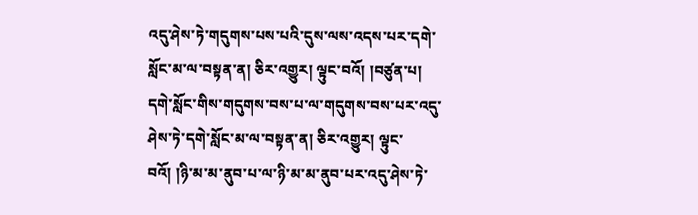འདུ་ཤེས་ཏེ་གདུགས་པས་པའི་དུས་ལས་འདས་པར་དགེ་སློང་མ་ལ་བསྟན་ན། ཅིར་འགྱུར། ལྟུང་བའོ། །བཙུན་པ། དགེ་སློང་གིས་གདུགས་བས་པ་ལ་གདུགས་བས་པར་འདུ་ཤེས་ཏེ་དགེ་སློང་མ་ལ་བསྟན་ན། ཅིར་འགྱུར། ལྟུང་བའོ། །ཉི་མ་མ་ནུབ་པ་ལ་ཉི་མ་མ་ནུབ་པར་འདུ་ཤེས་ཏེ་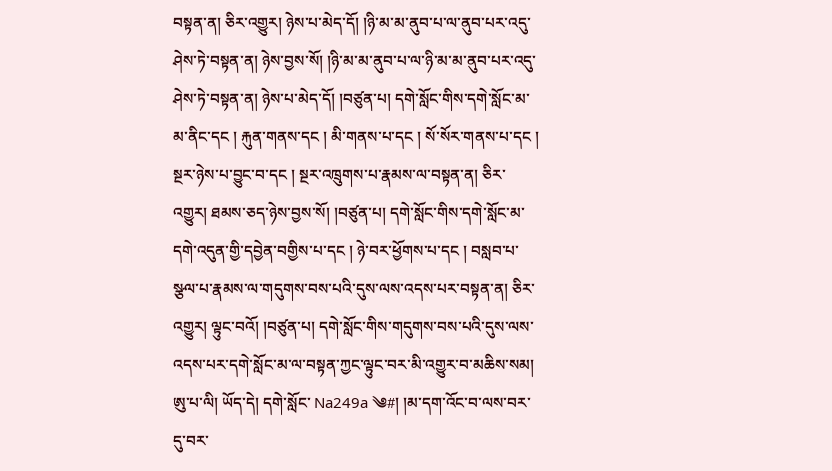བསྟན་ན། ཅིར་འགྱུར། ཉེས་པ་མེད་དོ། །ཉི་མ་མ་ནུབ་པ་ལ་ནུབ་པར་འདུ་ཤེས་ཏེ་བསྟན་ན། ཉེས་བྱས་སོ། །ཉི་མ་མ་ནུབ་པ་ལ་ཉི་མ་མ་ནུབ་པར་འདུ་ཤེས་ཏེ་བསྟན་ན། ཉེས་པ་མེད་དོ། །བཙུན་པ། དགེ་སློང་གིས་དགེ་སློང་མ་མ་ནིང་དང ། རྐུན་གནས་དང ། མི་གནས་པ་དང ། སོ་སོར་གནས་པ་དང ། སྔར་ཉེས་པ་བྱུང་བ་དང ། སྔར་འཁྲུགས་པ་རྣམས་ལ་བསྟན་ན། ཅིར་འགྱུར། ཐམས་ཅད་ཉེས་བྱས་སོ། །བཙུན་པ། དགེ་སློང་གིས་དགེ་སློང་མ་དགེ་འདུན་གྱི་དབྱེན་བགྱིས་པ་དང ། ཉེ་བར་ཕྱོགས་པ་དང ། བསླབ་པ་སྩལ་པ་རྣམས་ལ་གདུགས་བས་པའི་དུས་ལས་འདས་པར་བསྟན་ན། ཅིར་འགྱུར། ལྟུང་བའོ། །བཙུན་པ། དགེ་སློང་གིས་གདུགས་བས་པའི་དུས་ལས་འདས་པར་དགེ་སློང་མ་ལ་བསྟན་ཀྱང་ལྟུང་བར་མི་འགྱུར་བ་མཆིས་སམ། ཨུ་པ་ལི། ཡོད་དེ། དགེ་སློང་ Na249a ༄#། །མ་དག་འོང་བ་ལས་བར་དུ་བར་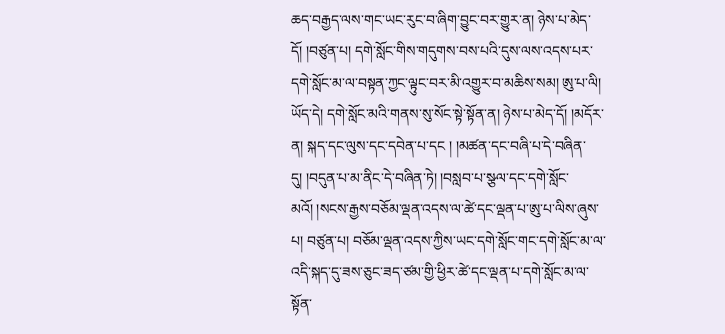ཆད་བརྒྱད་ལས་གང་ཡང་རུང་བ་ཞིག་བྱུང་བར་གྱུར་ན། ཉེས་པ་མེད་དོ། །བཙུན་པ། དགེ་སློང་གིས་གདུགས་བས་པའི་དུས་ལས་འདས་པར་དགེ་སློང་མ་ལ་བསྟན་ཀྱང་ལྟུང་བར་མི་འགྱུར་བ་མཆིས་སམ། ཨུ་པ་ལི། ཡོད་དེ། དགེ་སློང་མའི་གནས་སུ་སོང་སྟེ་སྟོན་ན། ཉེས་པ་མེད་དོ། །མདོར་ན། སྐད་དང་ལུས་དང་དབེན་པ་དང ། །མཚན་དང་བཞི་པ་དེ་བཞིན་དུ། །བདུན་པ་མ་ནིང་དེ་བཞིན་ཏེ། །བསླབ་པ་སྩལ་དང་དགེ་སློང་མའོ། །སངས་རྒྱས་བཅོམ་ལྡན་འདས་ལ་ཚེ་དང་ལྡན་པ་ཨུ་པ་ལིས་ཞུས་པ། བཙུན་པ། བཅོམ་ལྡན་འདས་ཀྱིས་ཡང་དགེ་སློང་གང་དགེ་སློང་མ་ལ་འདི་སྐད་དུ་ཟས་ཅུང་ཟད་ཙམ་གྱི་ཕྱིར་ཚེ་དང་ལྡན་པ་དགེ་སློང་མ་ལ་སྟོན་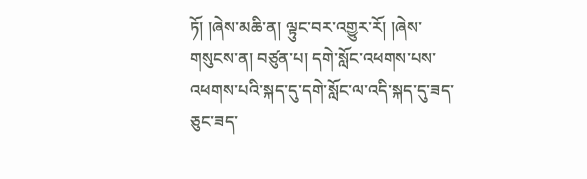ཏོ། །ཞེས་མཆི་ན། ལྟུང་བར་འགྱུར་རོ། །ཞེས་གསུངས་ན། བཙུན་པ། དགེ་སློང་འཕགས་པས་འཕགས་པའི་སྐད་དུ་དགེ་སློང་ལ་འདི་སྐད་དུ་ཟད་ཅུང་ཟད་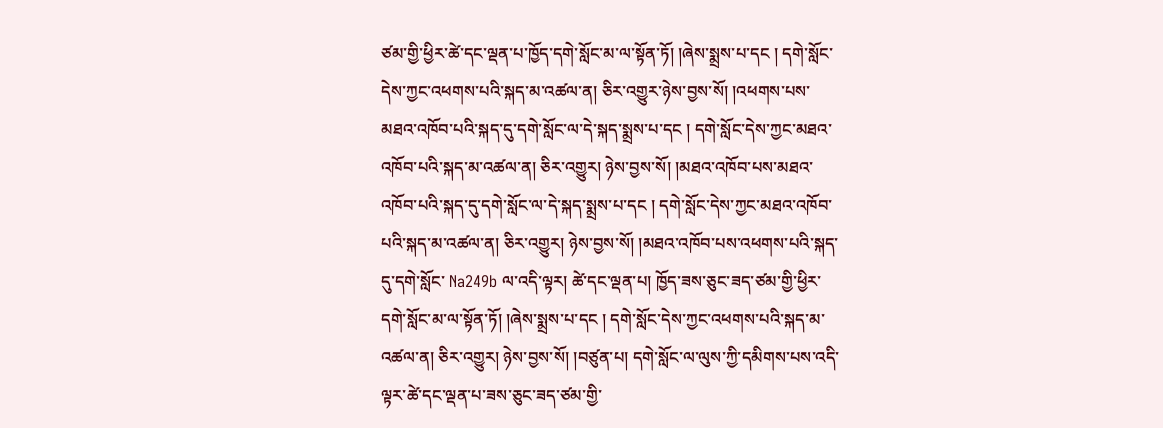ཙམ་གྱི་ཕྱིར་ཚེ་དང་ལྡན་པ་ཁྱོད་དགེ་སློང་མ་ལ་སྟོན་ཏོ། །ཞེས་སྨྲས་པ་དང ། དགེ་སློང་དེས་ཀྱང་འཕགས་པའི་སྐད་མ་འཚལ་ན། ཅིར་འགྱུར་ཉེས་བྱས་སོ། །འཕགས་པས་མཐའ་འཁོབ་པའི་སྐད་དུ་དགེ་སློང་ལ་དེ་སྐད་སྨྲས་པ་དང ། དགེ་སློང་དེས་ཀྱང་མཐའ་འཁོབ་པའི་སྐད་མ་འཚལ་ན། ཅིར་འགྱུར། ཉེས་བྱས་སོ། །མཐའ་འཁོབ་པས་མཐའ་འཁོབ་པའི་སྐད་དུ་དགེ་སློང་ལ་དེ་སྐད་སྨྲས་པ་དང ། དགེ་སློང་དེས་ཀྱང་མཐའ་འཁོབ་པའི་སྐད་མ་འཚལ་ན། ཅིར་འགྱུར། ཉེས་བྱས་སོ། །མཐའ་འཁོབ་པས་འཕགས་པའི་སྐད་དུ་དགེ་སློང་ Na249b ལ་འདི་ལྟར། ཚེ་དང་ལྡན་པ། ཁྱོད་ཟས་ཅུང་ཟད་ཙམ་གྱི་ཕྱིར་དགེ་སློང་མ་ལ་སྟོན་ཏོ། །ཞེས་སྨྲས་པ་དང ། དགེ་སློང་དེས་ཀྱང་འཕགས་པའི་སྐད་མ་འཚལ་ན། ཅིར་འགྱུར། ཉེས་བྱས་སོ། །བཙུན་པ། དགེ་སློང་ལ་ལུས་ཀྱི་དམིགས་པས་འདི་ལྟར་ཚེ་དང་ལྡན་པ་ཟས་ཅུང་ཟད་ཙམ་གྱི་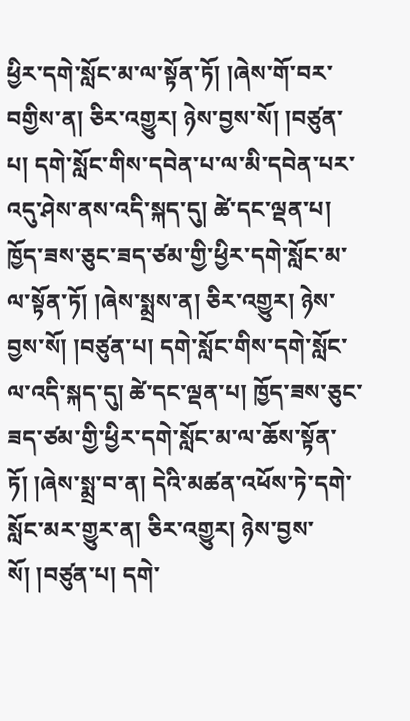ཕྱིར་དགེ་སློང་མ་ལ་སྟོན་ཏོ། །ཞེས་གོ་བར་བགྱིས་ན། ཅིར་འགྱུར། ཉེས་བྱས་སོ། །བཙུན་པ། དགེ་སློང་གིས་དབེན་པ་ལ་མི་དབེན་པར་འདུ་ཤེས་ནས་འདི་སྐད་དུ། ཚེ་དང་ལྡན་པ། ཁྱོད་ཟས་ཅུང་ཟད་ཙམ་གྱི་ཕྱིར་དགེ་སློང་མ་ལ་སྟོན་ཏོ། །ཞེས་སྨྲས་ན། ཅིར་འགྱུར། ཉེས་བྱས་སོ། །བཙུན་པ། དགེ་སློང་གིས་དགེ་སློང་ལ་འདི་སྐད་དུ། ཚེ་དང་ལྡན་པ། ཁྱོད་ཟས་ཅུང་ཟད་ཙམ་གྱི་ཕྱིར་དགེ་སློང་མ་ལ་ཆོས་སྟོན་ཏོ། །ཞེས་སྨྲ་བ་ན། དེའི་མཚན་འཕོས་ཏེ་དགེ་སློང་མར་གྱུར་ན། ཅིར་འགྱུར། ཉེས་བྱས་སོ། །བཙུན་པ། དགེ་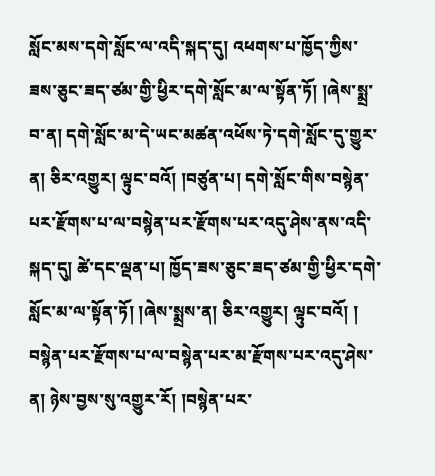སློང་མས་དགེ་སློང་ལ་འདི་སྐད་དུ། འཕགས་པ་ཁྱོད་ཀྱིས་ཟས་ཅུང་ཟད་ཙམ་གྱི་ཕྱིར་དགེ་སློང་མ་ལ་སྟོན་ཏོ། །ཞེས་སྨྲ་བ་ན། དགེ་སློང་མ་དེ་ཡང་མཚན་འཕོས་ཏེ་དགེ་སློང་དུ་གྱུར་ན། ཅིར་འགྱུར། ལྟུང་བའོ། །བཙུན་པ། དགེ་སློང་གིས་བསྙེན་པར་རྫོགས་པ་ལ་བསྙེན་པར་རྫོགས་པར་འདུ་ཤེས་ནས་འདི་སྐད་དུ། ཚེ་དང་ལྡན་པ། ཁྱོད་ཟས་ཅུང་ཟད་ཙམ་གྱི་ཕྱིར་དགེ་སློང་མ་ལ་སྟོན་ཏོ། །ཞེས་སྨྲས་ན། ཅིར་འགྱུར། ལྟུང་བའོ། ། བསྙེན་པར་རྫོགས་པ་ལ་བསྙེན་པར་མ་རྫོགས་པར་འདུ་ཤེས་ན། ཉེས་བྱས་སུ་འགྱུར་རོ། །བསྙེན་པར་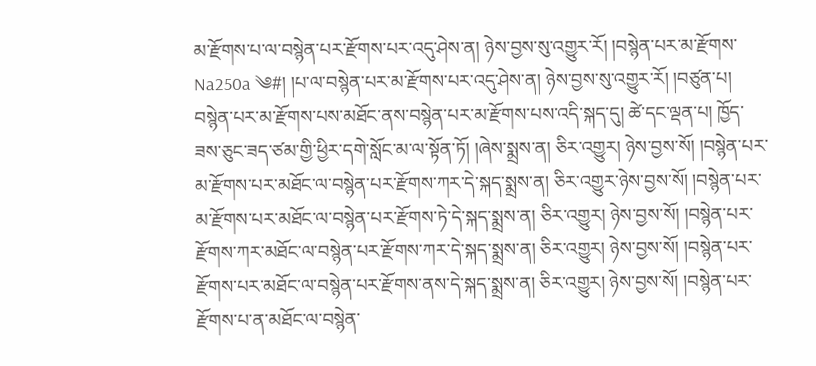མ་རྫོགས་པ་ལ་བསྙེན་པར་རྫོགས་པར་འདུ་ཤེས་ན། ཉེས་བྱས་སུ་འགྱུར་རོ། །བསྙེན་པར་མ་རྫོགས་ Na250a ༄#། །པ་ལ་བསྙེན་པར་མ་རྫོགས་པར་འདུ་ཤེས་ན། ཉེས་བྱས་སུ་འགྱུར་རོ། །བཙུན་པ། བསྙེན་པར་མ་རྫོགས་པས་མཐོང་ནས་བསྙེན་པར་མ་རྫོགས་པས་འདི་སྐད་དུ། ཚེ་དང་ལྡན་པ། ཁྱོད་ཟས་ཅུང་ཟད་ཙམ་གྱི་ཕྱིར་དགེ་སློང་མ་ལ་སྟོན་ཏོ། །ཞེས་སྨྲས་ན། ཅིར་འགྱུར། ཉེས་བྱས་སོ། །བསྙེན་པར་མ་རྫོགས་པར་མཐོང་ལ་བསྙེན་པར་རྫོགས་ཀར་དེ་སྐད་སྨྲས་ན། ཅིར་འགྱུར་ཉེས་བྱས་སོ། །བསྙེན་པར་མ་རྫོགས་པར་མཐོང་ལ་བསྙེན་པར་རྫོགས་ཏེ་དེ་སྐད་སྨྲས་ན། ཅིར་འགྱུར། ཉེས་བྱས་སོ། །བསྙེན་པར་རྫོགས་ཀར་མཐོང་ལ་བསྙེན་པར་རྫོགས་ཀར་དེ་སྐད་སྨྲས་ན། ཅིར་འགྱུར། ཉེས་བྱས་སོ། །བསྙེན་པར་རྫོགས་པར་མཐོང་ལ་བསྙེན་པར་རྫོགས་ནས་དེ་སྐད་སྨྲས་ན། ཅིར་འགྱུར། ཉེས་བྱས་སོ། །བསྙེན་པར་རྫོགས་པ་ན་མཐོང་ལ་བསྙེན་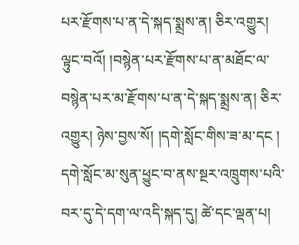པར་རྫོགས་པ་ན་དེ་སྐད་སྨྲས་ན། ཅིར་འགྱུར། ལྟུང་བའོ། །བསྙེན་པར་རྫོགས་པ་ན་མཐོང་ལ་བསྙེན་པར་མ་རྫོགས་པ་ན་དེ་སྐད་སྨྲས་ན། ཅིར་འགྱུར། ཉེས་བྱས་སོ། །དགེ་སློང་གིས་ཟ་མ་དང ། དགེ་སློང་མ་སུན་ཕྱུང་བ་ནས་སྔར་འཁྲུགས་པའི་བར་དུ་དེ་དག་ལ་འདི་སྐད་དུ། ཚེ་དང་ལྡན་པ།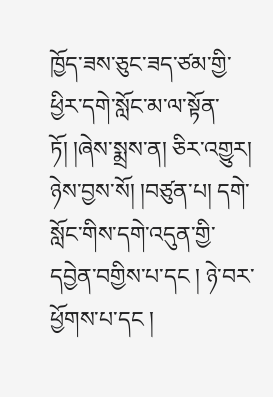ཁྱོད་ཟས་ཅུང་ཟད་ཙམ་གྱི་ཕྱིར་དགེ་སློང་མ་ལ་སྟོན་ཏོ། །ཞེས་སྨྲས་ན། ཅིར་འགྱུར། ཉེས་བྱས་སོ། །བཙུན་པ། དགེ་སློང་གིས་དགེ་འདུན་གྱི་དབྱེན་བགྱིས་པ་དང ། ཉེ་བར་ཕྱོགས་པ་དང །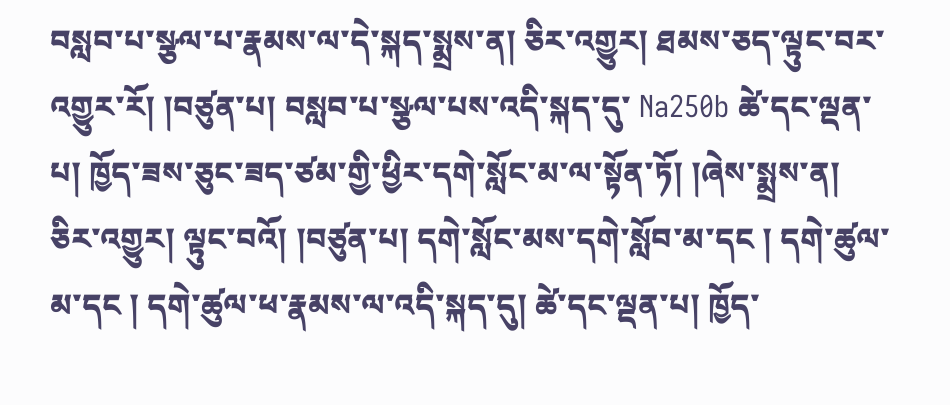བསླབ་པ་སྩལ་པ་རྣམས་ལ་དེ་སྐད་སྨྲས་ན། ཅིར་འགྱུར། ཐམས་ཅད་ལྟུང་བར་འགྱུར་རོ། །བཙུན་པ། བསླབ་པ་སྩལ་པས་འདི་སྐད་དུ་ Na250b ཚེ་དང་ལྡན་པ། ཁྱོད་ཟས་ཅུང་ཟད་ཙམ་གྱི་ཕྱིར་དགེ་སློང་མ་ལ་སྟོན་ཏོ། །ཞེས་སྨྲས་ན། ཅིར་འགྱུར། ལྟུང་བའོ། །བཙུན་པ། དགེ་སློང་མས་དགེ་སློབ་མ་དང ། དགེ་ཚུལ་མ་དང ། དགེ་ཚུལ་ཕ་རྣམས་ལ་འདི་སྐད་དུ། ཚེ་དང་ལྡན་པ། ཁྱོད་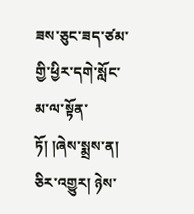ཟས་ཅུང་ཟད་ཙམ་གྱི་ཕྱིར་དགེ་སློང་མ་ལ་སྟོན་ཏོ། །ཞེས་སྨྲས་ན། ཅིར་འགྱུར། ཉེས་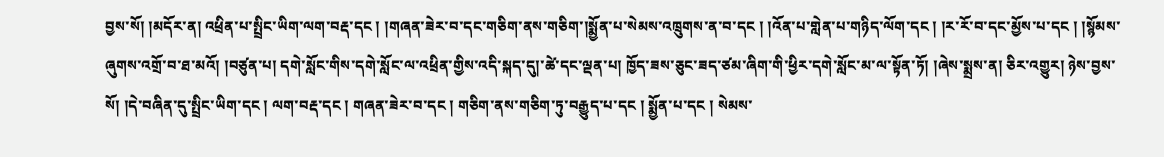བྱས་སོ། །མདོར་ན། འཕྲིན་པ་སྤྲིང་ཡིག་ལག་བརྡ་དང ། །གཞན་ཟེར་བ་དང་གཅིག་ནས་གཅིག་།སྨྱོན་པ་སེམས་འཁྲུགས་ན་བ་དང ། །འོན་པ་གླེན་པ་གཉིད་ལོག་དང ། །ར་རོ་བ་དང་མྱོས་པ་དང ། །སྙོམས་ཞུགས་འགྲོ་བ་ཐ་མའོ། །བཙུན་པ། དགེ་སློང་གིས་དགེ་སློང་ལ་འཕྲིན་གྱིས་འདི་སྐད་དུ།་ཚེ་དང་ལྡན་པ། ཁྱོད་ཟས་ཅུང་ཟད་ཙམ་ཞིག་གི་ཕྱིར་དགེ་སློང་མ་ལ་སྟོན་ཏོ། །ཞེས་སྨྲས་ན། ཅིར་འགྱུར། ཉེས་བྱས་སོ། །དེ་བཞིན་དུ་སྤྲིང་ཡིག་དང ། ལག་བརྡ་དང ། གཞན་ཟེར་བ་དང ། གཅིག་ནས་གཅིག་ཏུ་བརྒྱུད་པ་དང ། སྨྱོན་པ་དང ། སེམས་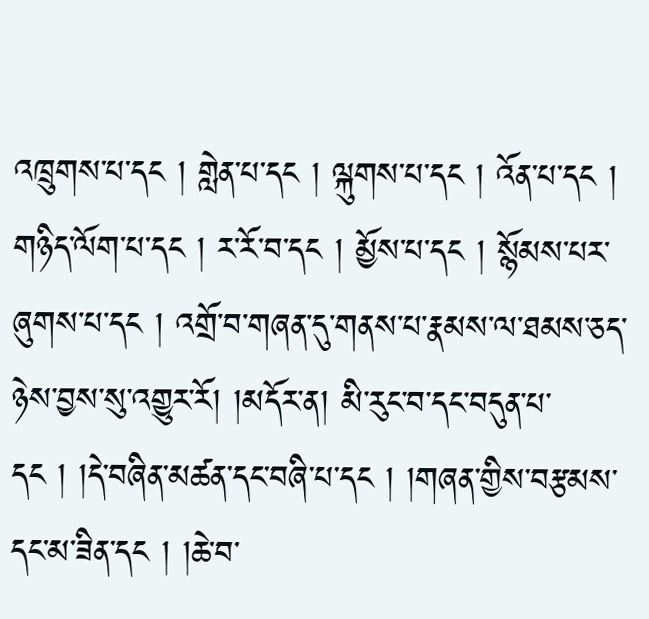འཁྲུགས་པ་དང ། གླེན་པ་དང ། ལྐུགས་པ་དང ། འོན་པ་དང ། གཉིད་ལོག་པ་དང ། ར་རོ་བ་དང ། མྱོས་པ་དང ། སྙོམས་པར་ཞུགས་པ་དང ། འགྲོ་བ་གཞན་དུ་གནས་པ་རྣམས་ལ་ཐམས་ཅད་ཉེས་བྱས་སུ་འགྱུར་རོ། །མདོར་ན། མི་རུང་བ་དང་བདུན་པ་དང ། །དེ་བཞིན་མཚན་དང་བཞི་པ་དང ། །གཞན་གྱིས་བརྩམས་དང་མ་ཟིན་དང ། །ཆེ་བ་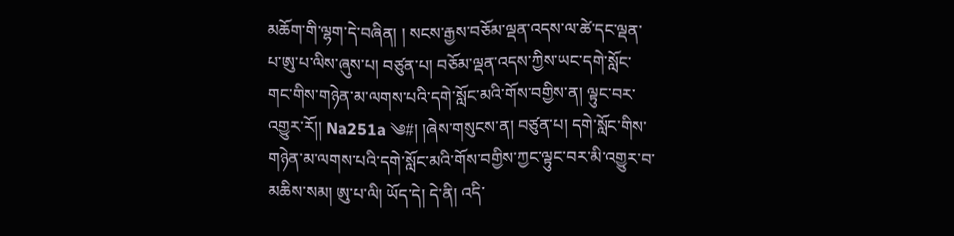མཆོག་གི་ལྷག་དེ་བཞིན། ། སངས་རྒྱས་བཅོམ་ལྡན་འདས་ལ་ཚེ་དང་ལྡན་པ་ཨུ་པ་ལིས་ཞུས་པ། བཙུན་པ། བཅོམ་ལྡན་འདས་ཀྱིས་ཡང་དགེ་སློང་གང་གིས་གཉེན་མ་ལགས་པའི་དགེ་སློང་མའི་གོས་བགྱིས་ན། ལྟུང་བར་འགྱུར་རོ།། Na251a ༄#། །ཞེས་གསུངས་ན། བཙུན་པ། དགེ་སློང་གིས་གཉེན་མ་ལགས་པའི་དགེ་སློང་མའི་གོས་བགྱིས་ཀྱང་ལྟུང་བར་མི་འགྱུར་བ་མཆིས་སམ། ཨུ་པ་ལི། ཡོད་དེ། དེ་ནི། འདི་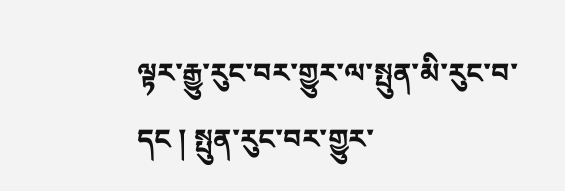ལྟར་རྒྱུ་རུང་བར་གྱུར་ལ་སྤུན་མི་རུང་བ་དང ། སྤུན་རུང་བར་གྱུར་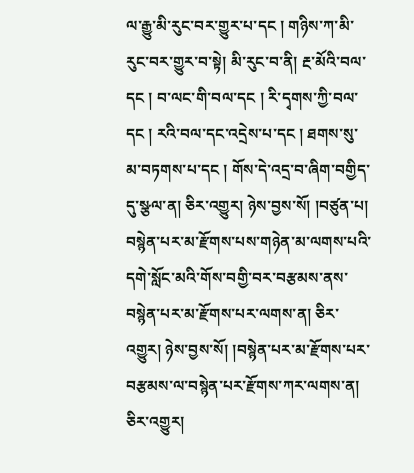ལ་རྒྱུ་མི་རུང་བར་གྱུར་པ་དང ། གཉིས་ཀ་མི་རུང་བར་གྱུར་བ་སྟེ། མི་རུང་བ་ནི། རྔ་མོའི་བལ་དང ། བ་ལང་གི་བལ་དང ། རི་དྭགས་ཀྱི་བལ་དང ། རའི་བལ་དང་འདྲེས་པ་དང ། ཐགས་སུ་མ་བཏགས་པ་དང ། གོས་དེ་འདྲ་བ་ཞིག་བགྱིད་དུ་སྩལ་ན། ཅིར་འགྱུར། ཉེས་བྱས་སོ། །བཙུན་པ། བསྙེན་པར་མ་རྫོགས་པས་གཉེན་མ་ལགས་པའི་དགེ་སློང་མའི་གོས་བགྱི་བར་བརྩམས་ནས་བསྙེན་པར་མ་རྫོགས་པར་ལགས་ན། ཅིར་འགྱུར། ཉེས་བྱས་སོ། །བསྙེན་པར་མ་རྫོགས་པར་བརྩམས་ལ་བསྙེན་པར་རྫོགས་ཀར་ལགས་ན། ཅིར་འགྱུར།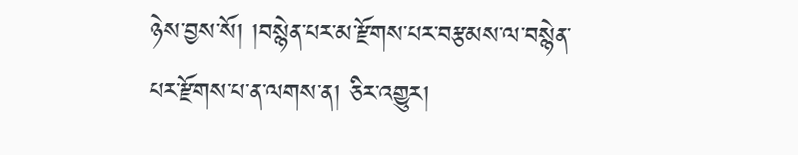ཉེས་བྱས་སོ། །བསྙེན་པར་མ་རྫོགས་པར་བརྩམས་ལ་བསྙེན་པར་རྫོགས་པ་ན་ལགས་ན། ཅིར་འགྱུར།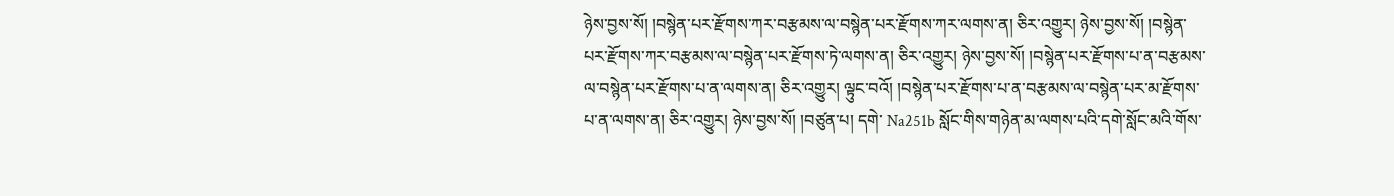ཉེས་བྱས་སོ། །བསྙེན་པར་རྫོགས་ཀར་བརྩམས་ལ་བསྙེན་པར་རྫོགས་ཀར་ལགས་ན། ཅིར་འགྱུར། ཉེས་བྱས་སོ། །བསྙེན་པར་རྫོགས་ཀར་བརྩམས་ལ་བསྙེན་པར་རྫོགས་ཏེ་ལགས་ན། ཅིར་འགྱུར། ཉེས་བྱས་སོ། །བསྙེན་པར་རྫོགས་པ་ན་བརྩམས་ལ་བསྙེན་པར་རྫོགས་པ་ན་ལགས་ན། ཅིར་འགྱུར། ལྟུང་བའོ། །བསྙེན་པར་རྫོགས་པ་ན་བརྩམས་ལ་བསྙེན་པར་མ་རྫོགས་པ་ན་ལགས་ན། ཅིར་འགྱུར། ཉེས་བྱས་སོ། །བཙུན་པ། དགེ་ Na251b སློང་གིས་གཉེན་མ་ལགས་པའི་དགེ་སློང་མའི་གོས་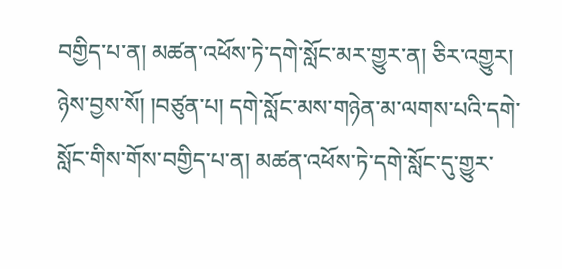བགྱིད་པ་ན། མཚན་འཕོས་ཏེ་དགེ་སློང་མར་གྱུར་ན། ཅིར་འགྱུར། ཉེས་བྱས་སོ། །བཙུན་པ། དགེ་སློང་མས་གཉེན་མ་ལགས་པའི་དགེ་སློང་གིས་གོས་བགྱིད་པ་ན། མཚན་འཕོས་ཏེ་དགེ་སློང་དུ་གྱུར་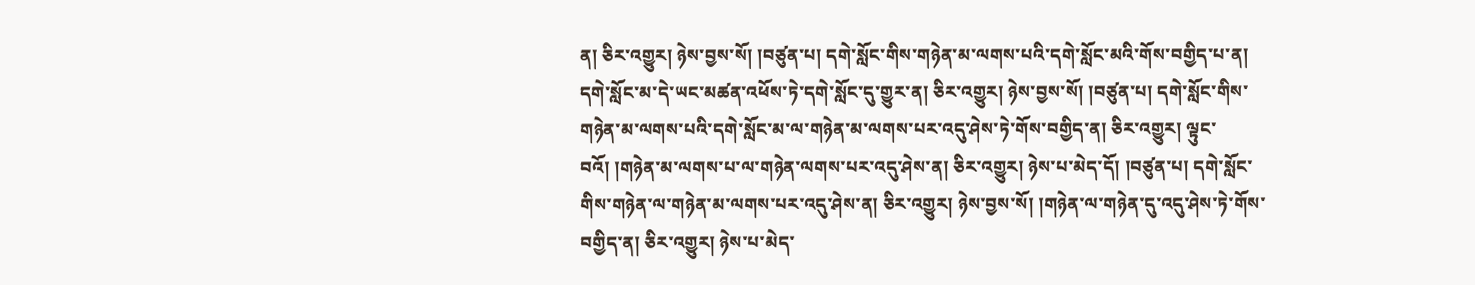ན། ཅིར་འགྱུར། ཉེས་བྱས་སོ། །བཙུན་པ། དགེ་སློང་གིས་གཉེན་མ་ལགས་པའི་དགེ་སློང་མའི་གོས་བགྱིད་པ་ན། དགེ་སློང་མ་དེ་ཡང་མཚན་འཕོས་ཏེ་དགེ་སློང་དུ་གྱུར་ན། ཅིར་འགྱུར། ཉེས་བྱས་སོ། །བཙུན་པ། དགེ་སློང་གིས་གཉེན་མ་ལགས་པའི་དགེ་སློང་མ་ལ་གཉེན་མ་ལགས་པར་འདུ་ཤེས་ཏེ་གོས་བགྱིད་ན། ཅིར་འགྱུར། ལྟུང་བའོ། །གཉེན་མ་ལགས་པ་ལ་གཉེན་ལགས་པར་འདུ་ཤེས་ན། ཅིར་འགྱུར། ཉེས་པ་མེད་དོ། །བཙུན་པ། དགེ་སློང་གིས་གཉེན་ལ་གཉེན་མ་ལགས་པར་འདུ་ཤེས་ན། ཅིར་འགྱུར། ཉེས་བྱས་སོ། །གཉེན་ལ་གཉེན་དུ་འདུ་ཤེས་ཏེ་གོས་བགྱིད་ན། ཅིར་འགྱུར། ཉེས་པ་མེད་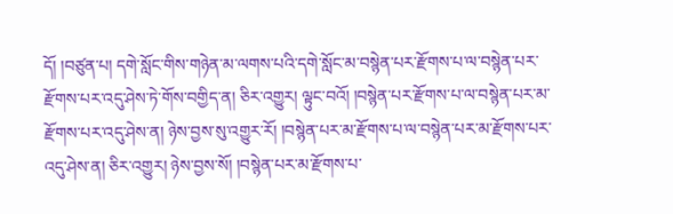དོ། །བཙུན་པ། དགེ་སློང་གིས་གཉེན་མ་ལགས་པའི་དགེ་སློང་མ་བསྙེན་པར་རྫོགས་པ་ལ་བསྙེན་པར་རྫོགས་པར་འདུ་ཤེས་ཏེ་གོས་བགྱིད་ན། ཅིར་འགྱུར། ལྟུང་བའོ། །བསྙེན་པར་རྫོགས་པ་ལ་བསྙེན་པར་མ་རྫོགས་པར་འདུ་ཤེས་ན། ཉེས་བྱས་སུ་འགྱུར་རོ། །བསྙེན་པར་མ་རྫོགས་པ་ལ་བསྙེན་པར་མ་རྫོགས་པར་འདུ་ཤེས་ན། ཅིར་འགྱུར། ཉེས་བྱས་སོ། །བསྙེན་པར་མ་རྫོགས་པ་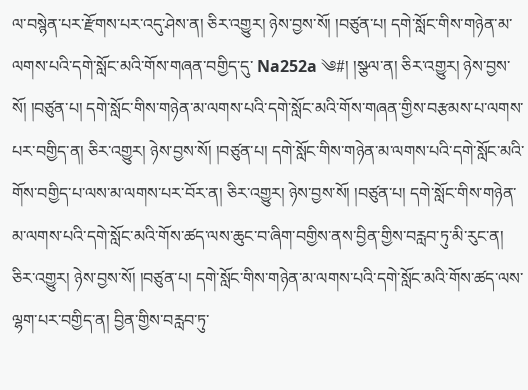ལ་བསྙེན་པར་རྫོགས་པར་འདུ་ཤེས་ན། ཅིར་འགྱུར། ཉེས་བྱས་སོ། །བཙུན་པ། དགེ་སློང་གིས་གཉེན་མ་ལགས་པའི་དགེ་སློང་མའི་གོས་གཞན་བགྱིད་དུ་ Na252a ༄#། །སྩལ་ན། ཅིར་འགྱུར། ཉེས་བྱས་སོ། །བཙུན་པ། དགེ་སློང་གིས་གཉེན་མ་ལགས་པའི་དགེ་སློང་མའི་གོས་གཞན་གྱིས་བརྩམས་པ་ལགས་པར་བགྱིད་ན། ཅིར་འགྱུར། ཉེས་བྱས་སོ། །བཙུན་པ། དགེ་སློང་གིས་གཉེན་མ་ལགས་པའི་དགེ་སློང་མའི་གོས་བགྱིད་པ་ལས་མ་ལགས་པར་བོར་ན། ཅིར་འགྱུར། ཉེས་བྱས་སོ། །བཙུན་པ། དགེ་སློང་གིས་གཉེན་མ་ལགས་པའི་དགེ་སློང་མའི་གོས་ཚད་ལས་ཆུང་བ་ཞིག་བགྱིས་ནས་བྱིན་གྱིས་བརླབ་ཏུ་མི་རུང་ན། ཅིར་འགྱུར། ཉེས་བྱས་སོ། །བཙུན་པ། དགེ་སློང་གིས་གཉེན་མ་ལགས་པའི་དགེ་སློང་མའི་གོས་ཚད་ལས་ལྷག་པར་བགྱིད་ན། བྱིན་གྱིས་བརླབ་ཏུ་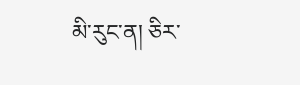མི་རུང་ན། ཅིར་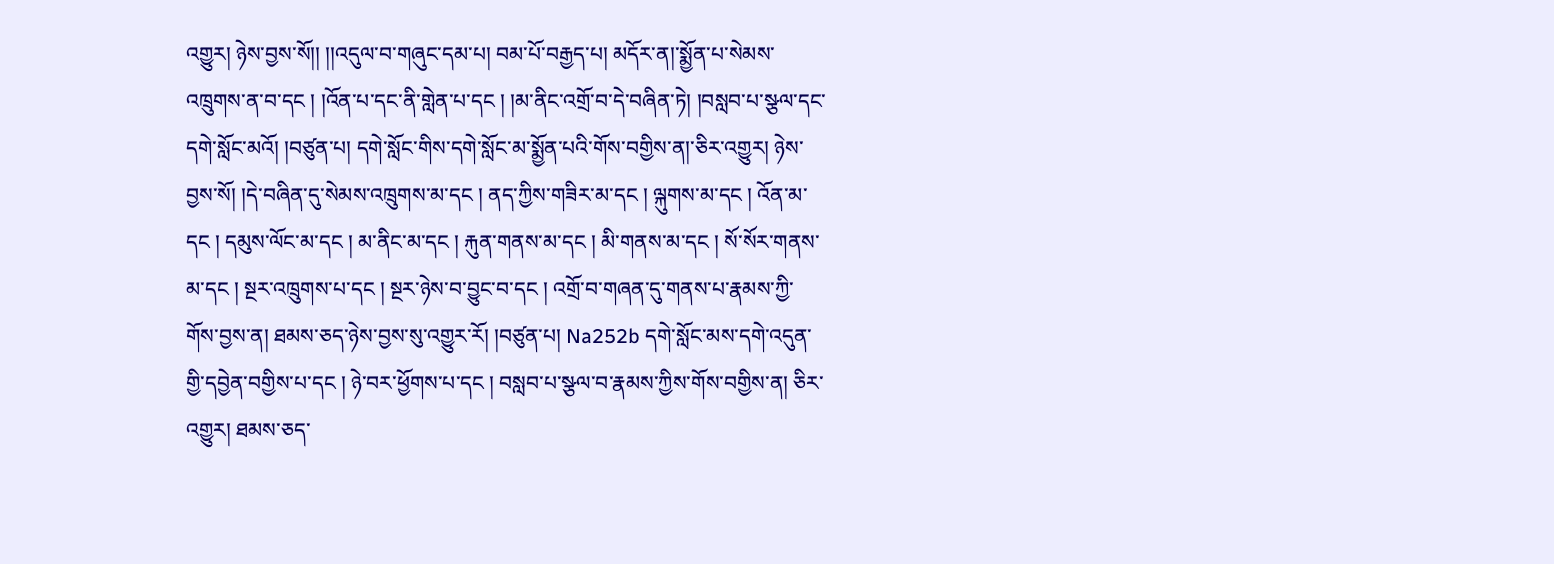འགྱུར། ཉེས་བྱས་སོ།། །།འདུལ་བ་གཞུང་དམ་པ། བམ་པོ་བརྒྱད་པ། མདོར་ན།་སྨྱོན་པ་སེམས་འཁྲུགས་ན་བ་དང ། །འོན་པ་དང་ནི་གླེན་པ་དང ། །མ་ནིང་འགྲོ་བ་དེ་བཞིན་ཏེ། །བསླབ་པ་སྩལ་དང་དགེ་སློང་མའོ། །བཙུན་པ། དགེ་སློང་གིས་དགེ་སློང་མ་སྨྱོན་པའི་གོས་བགྱིས་ན།་ཅིར་འགྱུར། ཉེས་བྱས་སོ། །དེ་བཞིན་དུ་སེམས་འཁྲུགས་མ་དང ། ནད་ཀྱིས་གཟིར་མ་དང ། ལྐུགས་མ་དང ། འོན་མ་དང ། དམུས་ལོང་མ་དང ། མ་ནིང་མ་དང ། རྐུན་གནས་མ་དང ། མི་གནས་མ་དང ། སོ་སོར་གནས་མ་དང ། སྔར་འཁྲུགས་པ་དང ། སྔར་ཉེས་བ་བྱུང་བ་དང ། འགྲོ་བ་གཞན་དུ་གནས་པ་རྣམས་ཀྱི་གོས་བྱས་ན། ཐམས་ཅད་ཉེས་བྱས་སུ་འགྱུར་རོ། །བཙུན་པ། Na252b དགེ་སློང་མས་དགེ་འདུན་གྱི་དབྱེན་བགྱིས་པ་དང ། ཉེ་བར་ཕྱོགས་པ་དང ། བསླབ་པ་སྩལ་བ་རྣམས་ཀྱིས་གོས་བགྱིས་ན། ཅིར་འགྱུར། ཐམས་ཅད་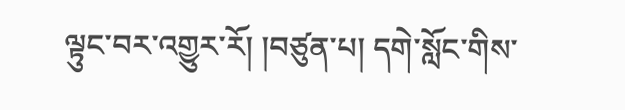ལྟུང་བར་འགྱུར་རོ། །བཙུན་པ། དགེ་སློང་གིས་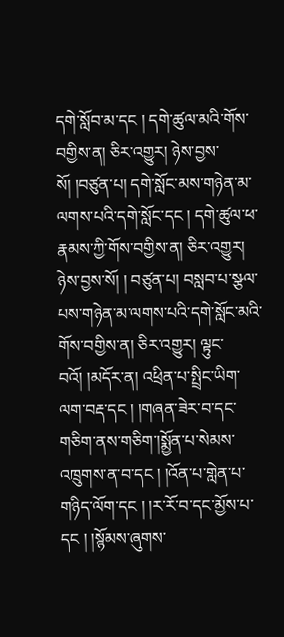དགེ་སློབ་མ་དང ། དགེ་ཚུལ་མའི་གོས་བགྱིས་ན། ཅིར་འགྱུར། ཉེས་བྱས་སོ། །བཙུན་པ། དགེ་སློང་མས་གཉེན་མ་ལགས་པའི་དགེ་སློང་དང ། དགེ་ཚུལ་ཕ་རྣམས་ཀྱི་གོས་བགྱིས་ན། ཅིར་འགྱུར། ཉེས་བྱས་སོ། ། བཙུན་པ། བསླབ་པ་སྩལ་པས་གཉེན་མ་ལགས་པའི་དགེ་སློང་མའི་གོས་བགྱིས་ན། ཅིར་འགྱུར། ལྟུང་བའོ། །མདོར་ན། འཕྲིན་པ་སྤྲིང་ཡིག་ལག་བརྡ་དང ། །གཞན་ཟེར་བ་དང་གཅིག་ནས་གཅིག་།སྨྱོན་པ་སེམས་འཁྲུགས་ན་བ་དང ། །འོན་པ་གླེན་པ་གཉིད་ལོག་དང ། །ར་རོ་བ་དང་མྱོས་པ་དང ། །སྙོམས་ཞུགས་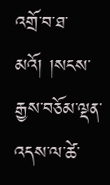འགྲོ་བ་ཐ་མའོ། །སངས་རྒྱས་བཅོམ་ལྡན་འདས་ལ་ཚེ་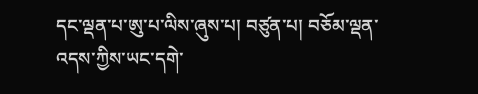དང་ལྡན་པ་ཨུ་པ་ལིས་ཞུས་པ། བཙུན་པ། བཅོམ་ལྡན་འདས་ཀྱིས་ཡང་དགེ་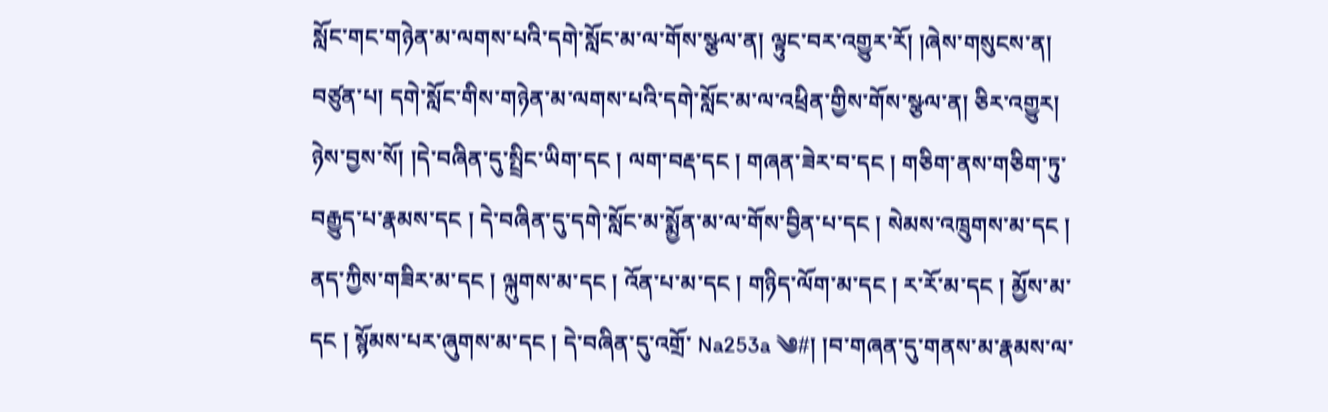སློང་གང་གཉེན་མ་ལགས་པའི་དགེ་སློང་མ་ལ་གོས་སྩལ་ན། ལྟུང་བར་འགྱུར་རོ། །ཞེས་གསུངས་ན། བཙུན་པ། དགེ་སློང་གིས་གཉེན་མ་ལགས་པའི་དགེ་སློང་མ་ལ་འཕྲིན་གྱིས་གོས་སྩལ་ན། ཅིར་འགྱུར། ཉེས་བྱས་སོ། །དེ་བཞིན་དུ་སྤྲིང་ཡིག་དང ། ལག་བརྡ་དང ། གཞན་ཟེར་བ་དང ། གཅིག་ནས་གཅིག་ཏུ་བརྒྱུད་པ་རྣམས་དང ། དེ་བཞིན་དུ་དགེ་སློང་མ་སྨྱོན་མ་ལ་གོས་བྱིན་པ་དང ། སེམས་འཁྲུགས་མ་དང ། ནད་ཀྱིས་གཟིར་མ་དང ། ལྐུགས་མ་དང ། འོན་པ་མ་དང ། གཉིད་ལོག་མ་དང ། ར་རོ་མ་དང ། མྱོས་མ་དང ། སྙོམས་པར་ཞུགས་མ་དང ། དེ་བཞིན་དུ་འགྲོ་ Na253a ༄#། །བ་གཞན་དུ་གནས་མ་རྣམས་ལ་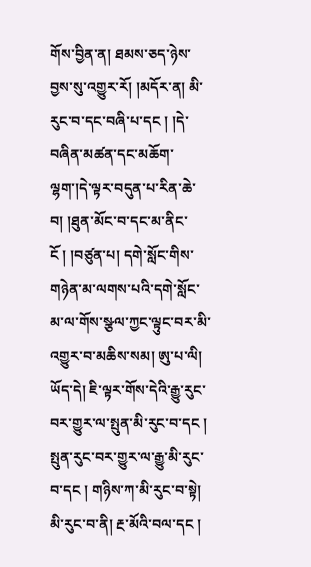གོས་བྱིན་ན། ཐམས་ཅད་ཉེས་བྱས་སུ་འགྱུར་རོ། །མདོར་ན། མི་རུང་བ་དང་བཞི་པ་དང ། །དེ་བཞིན་མཚན་དང་མཆོག་ལྷག་།དེ་ལྟར་བདུན་པ་རིན་ཆེ་བ། །ཐུན་མོང་བ་དང་མ་ནིང་ངོ ། །བཙུན་པ། དགེ་སློང་གིས་གཉེན་མ་ལགས་པའི་དགེ་སློང་མ་ལ་གོས་སྩལ་ཀྱང་ལྟུང་བར་མི་འགྱུར་བ་མཆིས་སམ། ཨུ་པ་ལི། ཡོད་དེ། ཇི་ལྟར་གོས་དེའི་རྒྱུ་རུང་བར་གྱུར་ལ་སྤུན་མི་རུང་བ་དང ། སྤུན་རུང་བར་གྱུར་ལ་རྒྱུ་མི་རུང་བ་དང ། གཉིས་ཀ་མི་རུང་བ་སྟེ། མི་རུང་བ་ནི། རྔ་མོའི་བལ་དང །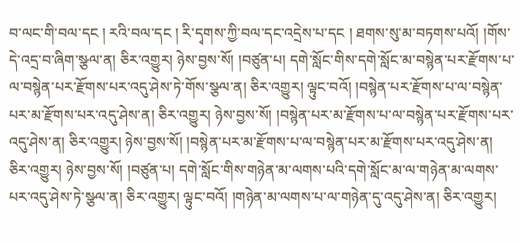བ་ལང་གི་བལ་དང ། རའི་བལ་དང ། རི་དྭགས་ཀྱི་བལ་དང་འདྲེས་པ་དང ། ཐགས་སུ་མ་བཏགས་པའོ། །གོས་དེ་འདྲ་བ་ཞིག་སྩལ་ན། ཅིར་འགྱུར། ཉེས་བྱས་སོ། །བཙུན་པ། དགེ་སློང་གིས་དགེ་སློང་མ་བསྙེན་པར་རྫོགས་པ་ལ་བསྙེན་པར་རྫོགས་པར་འདུ་ཤེས་ཏེ་གོས་སྩལ་ན། ཅིར་འགྱུར། ལྟུང་བའོ། །བསྙེན་པར་རྫོགས་པ་ལ་བསྙེན་པར་མ་རྫོགས་པར་འདུ་ཤེས་ན། ཅིར་འགྱུར། ཉེས་བྱས་སོ། །བསྙེན་པར་མ་རྫོགས་པ་ལ་བསྙེན་པར་རྫོགས་པར་འདུ་ཤེས་ན། ཅིར་འགྱུར། ཉེས་བྱས་སོ། །བསྙེན་པར་མ་རྫོགས་པ་ལ་བསྙེན་པར་མ་རྫོགས་པར་འདུ་ཤེས་ན། ཅིར་འགྱུར། ཉེས་བྱས་སོ། །བཙུན་པ། དགེ་སློང་གིས་གཉེན་མ་ལགས་པའི་དགེ་སློང་མ་ལ་གཉེན་མ་ལགས་པར་འདུ་ཤེས་ཏེ་སྩལ་ན། ཅིར་འགྱུར། ལྟུང་བའོ། །གཉེན་མ་ལགས་པ་ལ་གཉེན་དུ་འདུ་ཤེས་ན། ཅིར་འགྱུར།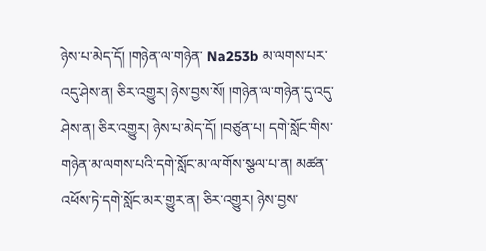ཉེས་པ་མེད་དོ། །གཉེན་ལ་གཉེན་ Na253b མ་ལགས་པར་འདུ་ཤེས་ན། ཅིར་འགྱུར། ཉེས་བྱས་སོ། །གཉེན་ལ་གཉེན་དུ་འདུ་ཤེས་ན། ཅིར་འགྱུར། ཉེས་པ་མེད་དོ། །བཙུན་པ། དགེ་སློང་གིས་གཉེན་མ་ལགས་པའི་དགེ་སློང་མ་ལ་གོས་སྩལ་པ་ན། མཚན་འཕོས་ཏེ་དགེ་སློང་མར་གྱུར་ན། ཅིར་འགྱུར། ཉེས་བྱས་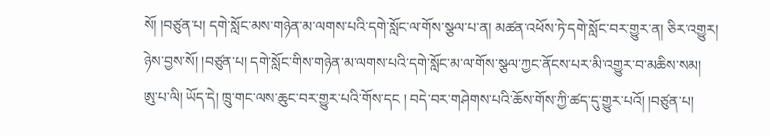སོ། །བཙུན་པ། དགེ་སློང་མས་གཉེན་མ་ལགས་པའི་དགེ་སློང་ལ་གོས་སྩལ་པ་ན། མཚན་འཕོས་ཏེ་དགེ་སློང་བར་གྱུར་ན། ཅིར་འགྱུར། ཉེས་བྱས་སོ། །བཙུན་པ། དགེ་སློང་གིས་གཉེན་མ་ལགས་པའི་དགེ་སློང་མ་ལ་གོས་སྩལ་ཀྱང་ནོངས་པར་མི་འགྱུར་བ་མཆིས་སམ། ཨུ་པ་ལི། ཡོད་དེ། ཁྲུ་གང་ལས་ཆུང་བར་གྱུར་པའི་གོས་དང ། བདེ་བར་གཤེགས་པའི་ཆོས་གོས་ཀྱི་ཚད་དུ་གྱུར་པའོ། །བཙུན་པ།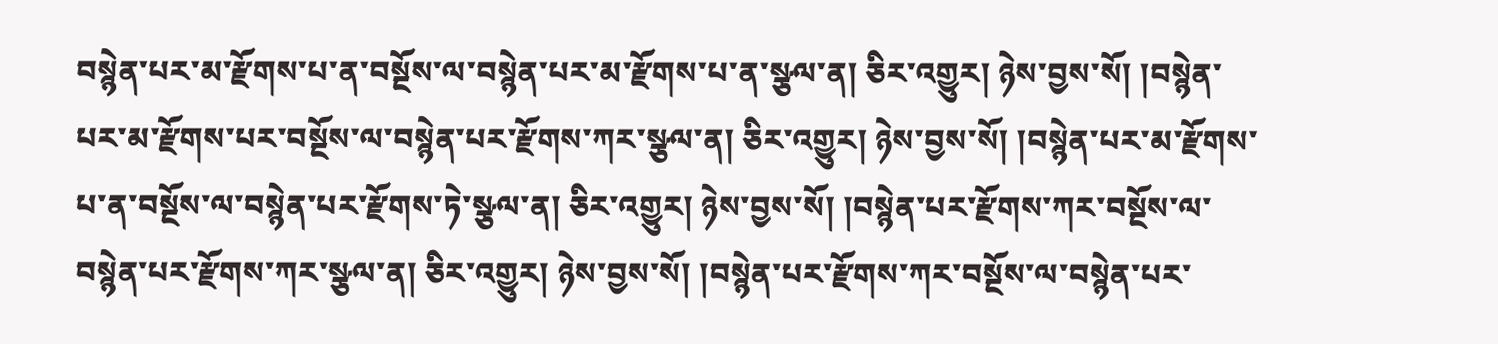བསྙེན་པར་མ་རྫོགས་པ་ན་བསྔོས་ལ་བསྙེན་པར་མ་རྫོགས་པ་ན་སྩལ་ན། ཅིར་འགྱུར། ཉེས་བྱས་སོ། །བསྙེན་པར་མ་རྫོགས་པར་བསྔོས་ལ་བསྙེན་པར་རྫོགས་ཀར་སྩལ་ན། ཅིར་འགྱུར། ཉེས་བྱས་སོ། །བསྙེན་པར་མ་རྫོགས་པ་ན་བསྔོས་ལ་བསྙེན་པར་རྫོགས་ཏེ་སྩལ་ན། ཅིར་འགྱུར། ཉེས་བྱས་སོ། །བསྙེན་པར་རྫོགས་ཀར་བསྔོས་ལ་བསྙེན་པར་རྫོགས་ཀར་སྩལ་ན། ཅིར་འགྱུར། ཉེས་བྱས་སོ། །བསྙེན་པར་རྫོགས་ཀར་བསྔོས་ལ་བསྙེན་པར་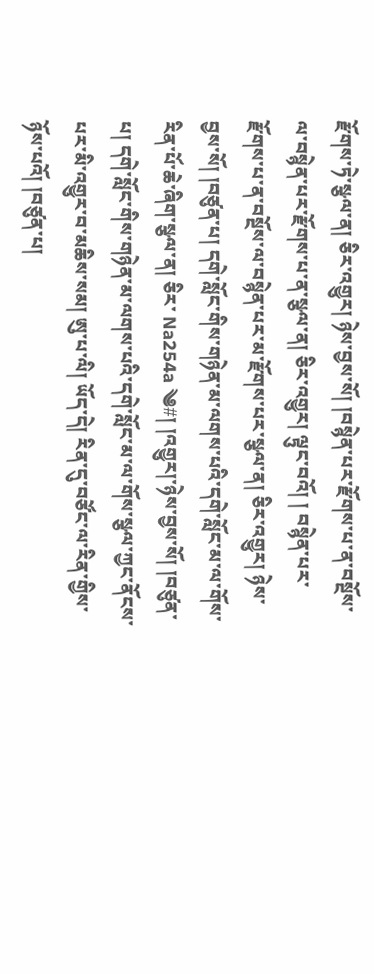རྫོགས་ཏེ་སྩལ་ན། ཅིར་འགྱུར། ཉེས་བྱས་སོ། །བསྙེན་པར་རྫོགས་པ་ན་བསྔོས་ལ་བསྙེན་པར་རྫོགས་པ་ན་སྩལ་ན། ཅིར་འགྱུར། ལྟུང་བའོ། ། བསྙེན་པར་རྫོགས་པ་ན་བསྔོས་ལ་བསྙེན་པར་མ་རྫོགས་པར་སྩལ་ན། ཅིར་འགྱུར། ཉེས་བྱས་སོ། །བཙུན་པ། དགེ་སློང་གིས་གཉེན་མ་ལགས་པའི་དགེ་སློང་མ་ལ་གོས་རིན་པོ་ཆེ་ཞིག་སྩལ་ན། ཅིར་ Na254a ༄#། །འགྱུར།་ཉེས་བྱས་སོ། །བཙུན་པ། དགེ་སློང་གིས་གཉེན་མ་ལགས་པའི་དགེ་སློང་མ་ལ་གོས་སྩལ་ཀྱང་ནོངས་པར་མི་འགྱུར་བ་མཆིས་སམ། ཨུ་པ་ལི། ཡོད་དེ། རིན་དུ་བཙོང་ལ་རིན་གྱིས་ཉོས་པའོ། །བཙུན་པ།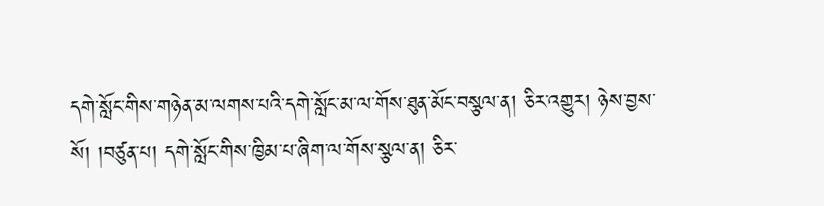དགེ་སློང་གིས་གཉེན་མ་ལགས་པའི་དགེ་སློང་མ་ལ་གོས་ཐུན་མོང་བསྩལ་ན། ཅིར་འགྱུར། ཉེས་བྱས་སོ། །བཙུན་པ། དགེ་སློང་གིས་ཁྱིམ་པ་ཞིག་ལ་གོས་སྩལ་ན། ཅིར་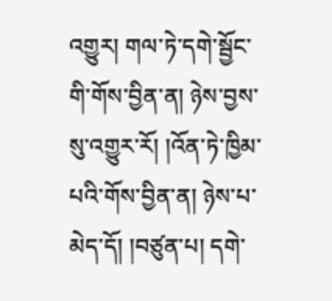འགྱུར། གལ་ཏེ་དགེ་སྦྱོང་གི་གོས་བྱིན་ན། ཉེས་བྱས་སུ་འགྱུར་རོ། །འོན་ཏེ་ཁྱིམ་པའི་གོས་བྱིན་ན། ཉེས་པ་མེད་དོ། །བཙུན་པ། དགེ་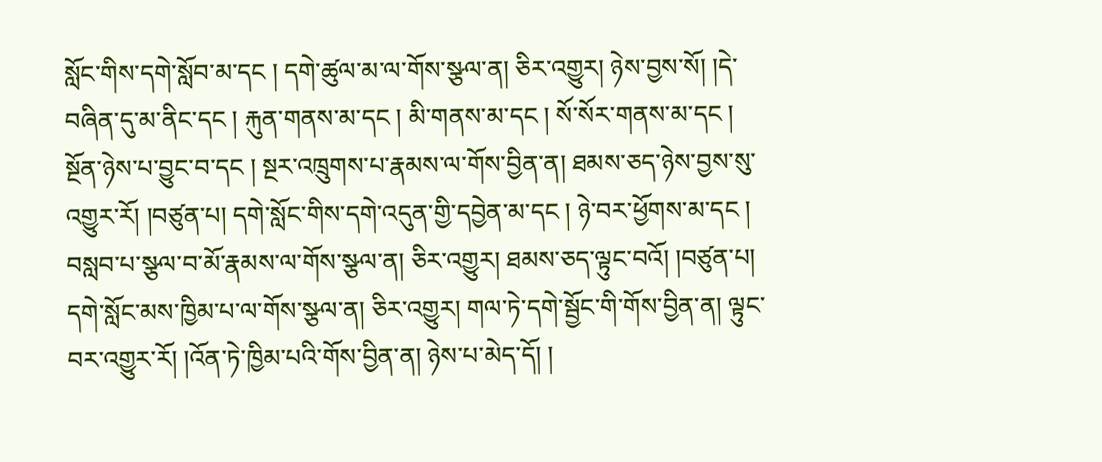སློང་གིས་དགེ་སློབ་མ་དང ། དགེ་ཚུལ་མ་ལ་གོས་སྩལ་ན། ཅིར་འགྱུར། ཉེས་བྱས་སོ། །དེ་བཞིན་དུ་མ་ནིང་དང ། རྐུན་གནས་མ་དང ། མི་གནས་མ་དང ། སོ་སོར་གནས་མ་དང ། སྔོན་ཉེས་པ་བྱུང་བ་དང ། སྔར་འཁྲུགས་པ་རྣམས་ལ་གོས་བྱིན་ན། ཐམས་ཅད་ཉེས་བྱས་སུ་འགྱུར་རོ། །བཙུན་པ། དགེ་སློང་གིས་དགེ་འདུན་གྱི་དབྱེན་མ་དང ། ཉེ་བར་ཕྱོགས་མ་དང ། བསླབ་པ་སྩལ་བ་མོ་རྣམས་ལ་གོས་སྩལ་ན། ཅིར་འགྱུར། ཐམས་ཅད་ལྟུང་བའོ། །བཙུན་པ། དགེ་སློང་མས་ཁྱིམ་པ་ལ་གོས་སྩལ་ན། ཅིར་འགྱུར། གལ་ཏེ་དགེ་སྦྱོང་གི་གོས་བྱིན་ན། ལྟུང་བར་འགྱུར་རོ། །འོན་ཏེ་ཁྱིམ་པའི་གོས་བྱིན་ན། ཉེས་པ་མེད་དོ། །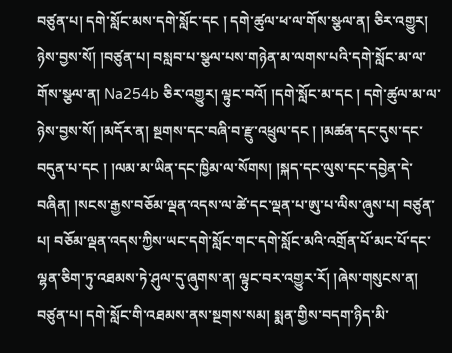བཙུན་པ། དགེ་སློང་མས་དགེ་སློང་དང ། དགེ་ཚུལ་ཕ་ལ་གོས་སྩལ་ན། ཅིར་འགྱུར། ཉེས་བྱས་སོ། །བཙུན་པ། བསླབ་པ་སྩལ་པས་གཉེན་མ་ལགས་པའི་དགེ་སློང་མ་ལ་གོས་སྩལ་ན། Na254b ཅིར་འགྱུར། ལྟུང་བའོ། །དགེ་སློང་མ་དང ། དགེ་ཚུལ་མ་ལ་ཉེས་བྱས་སོ། །མདོར་ན། སྔགས་དང་བཞི་བ་རྫུ་འཕྲུལ་དང ། །མཚན་དང་དུས་དང་བདུན་པ་དང ། །ལམ་མ་ཡིན་དང་ཁྱིམ་ལ་སོགས། །སྐད་དང་ལུས་དང་དབྱེན་དེ་བཞིན། །སངས་རྒྱས་བཅོམ་ལྡན་འདས་ལ་ཚེ་དང་ལྡན་པ་ཨུ་པ་ལིས་ཞུས་པ། བཙུན་པ། བཅོམ་ལྡན་འདས་ཀྱིས་ཡང་དགེ་སློང་གང་དགེ་སློང་མའི་འགྲོན་པོ་མང་པོ་དང་ལྷན་ཅིག་ཏུ་འཐམས་ཏེ་ཤུལ་དུ་ཞུགས་ན། ལྟུང་བར་འགྱུར་རོ། །ཞེས་གསུངས་ན། བཙུན་པ། དགེ་སློང་གི་འཐམས་ནས་སྔགས་སམ། སྨན་གྱིས་བདག་ཉིད་མི་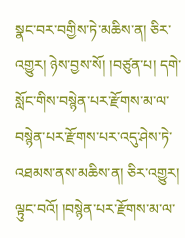སྣང་བར་བགྱིས་ཏེ་མཆིས་ན། ཅིར་འགྱུར། ཉེས་བྱས་སོ། །བཙུན་པ། དགེ་སློང་གིས་བསྙེན་པར་རྫོགས་མ་ལ་བསྙེན་པར་རྫོགས་པར་འདུ་ཤེས་ཏེ་འཐམས་ནས་མཆིས་ན། ཅིར་འགྱུར། ལྟུང་བའོ། །བསྙེན་པར་རྫོགས་མ་ལ་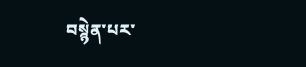བསྙེན་པར་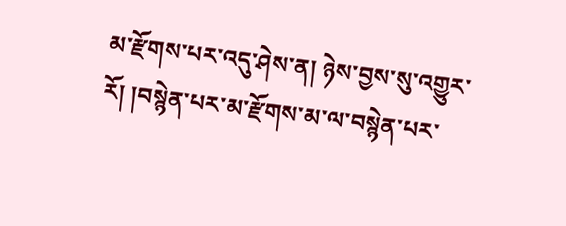མ་རྫོགས་པར་འདུ་ཤེས་ན། ཉེས་བྱས་སུ་འགྱུར་རོ། །བསྙེན་པར་མ་རྫོགས་མ་ལ་བསྙེན་པར་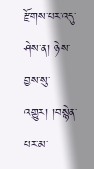རྫོགས་པར་འདུ་ཤེས་ན། ཉེས་བྱས་སུ་འགྱུར། །བསྙེན་པར་མ་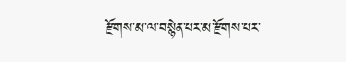རྫོགས་མ་ལ་བསྙེན་པར་མ་རྫོགས་པར་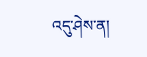འདུ་ཤེས་ན།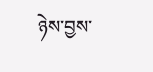ཉེས་བྱས་